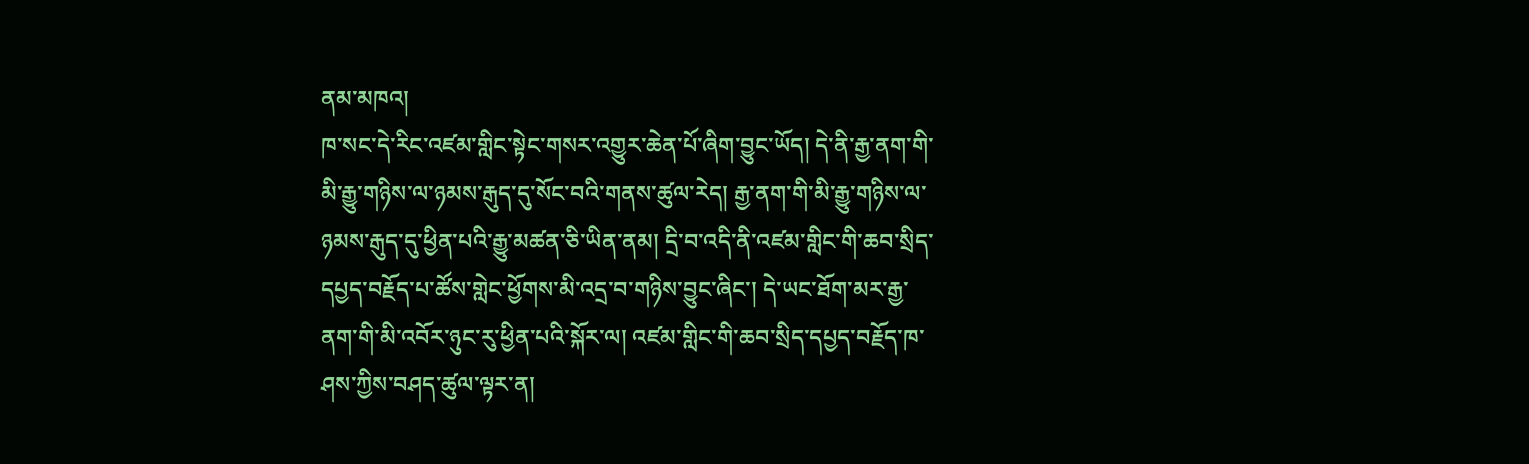ནམ་མཁའ།
ཁ་སང་དེ་རིང་འཛམ་གླིང་སྟེང་གསར་འགྱུར་ཆེན་པོ་ཞིག་བྱུང་ཡོད། དེ་ནི་རྒྱ་ནག་གི་མི་རྒྱུ་གཉིས་ལ་ཉམས་རྒུད་དུ་སོང་བའི་གནས་ཚུལ་རེད། རྒྱ་ནག་གི་མི་རྒྱུ་གཉིས་ལ་ཉམས་རྒུད་དུ་ཕྱིན་པའི་རྒྱུ་མཚན་ཅི་ཡིན་ནམ། དྲི་བ་འདི་ནི་འཛམ་གླིང་གི་ཆབ་སྲིད་དཔྱད་བརྗོད་པ་ཚོས་གླེང་ཕྱོགས་མི་འདྲ་བ་གཉིས་བྱུང་ཞིང་། དེ་ཡང་ཐོག་མར་རྒྱ་ནག་གི་མི་འབོར་ཉུང་རུ་ཕྱིན་པའི་སྐོར་ལ། འཛམ་གླིང་གི་ཆབ་སྲིད་དཔྱད་བརྗོད་ཁ་ཤས་ཀྱིས་བཤད་ཚུལ་ལྟར་ན།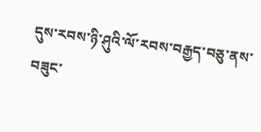དུས་རབས་ཉི་ཤུའི་ལོ་རབས་བརྒྱད་བཅུ་ནས་བཟུང་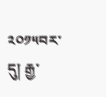༢༠༡༥བར་དུ། རྒྱ་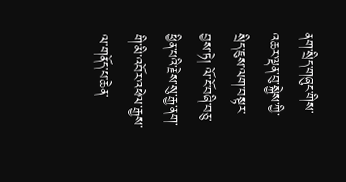ནག་སྲིད་གཞུང་གིས་འཆར་ལྡན་བུ་སྐྱེས་ཀྱི་སྲིད་ཇུས་ལག་བསྟར་བྱས་ཏེ། ལོ་ངོ་བཞི་བཅུ་ཕྱིན་པའི་རྗེས་སུ་རྒྱ་ནག་གི་མི་འབོར་འཕེལ་རྒྱས་ལ་གནོད་པ་ཆེན་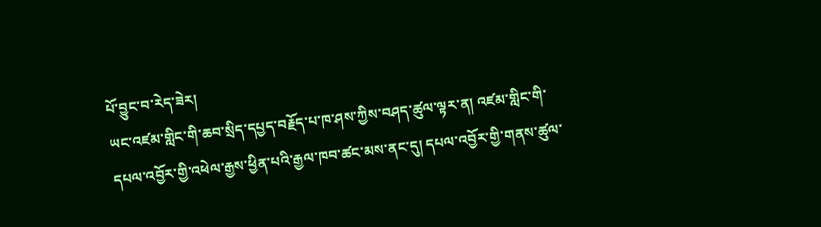པོ་བྱུང་བ་རེད་ཟེར།
ཡང་འཛམ་གླིང་གི་ཆབ་སྲིད་དཔྱད་བརྗོད་པ་ཁ་ཤས་ཀྱིས་བཤད་ཚུལ་ལྟར་ན། འཛམ་གླིང་གི་དཔལ་འབྱོར་གྱི་འཕེལ་རྒྱས་ཕྱིན་པའི་རྒྱལ་ཁབ་ཚང་མས་ནང་དུ། དཔལ་འབྱོར་གྱི་གནས་ཚུལ་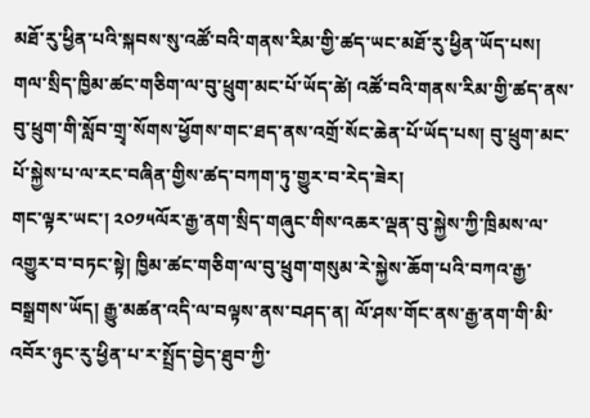མཐོ་རུ་ཕྱིན་པའི་སྐབས་སུ་འཚོ་བའི་གནས་རིམ་གྱི་ཚད་ཡང་མཐོ་རུ་ཕྱིན་ཡོད་པས། གལ་སྲིད་ཁྱིམ་ཚང་གཅིག་ལ་བུ་ཕྲུག་མང་པོ་ཡོད་ཚེ། འཚོ་བའི་གནས་རིམ་གྱི་ཚད་ནས་བུ་ཕྲུག་གི་སློབ་གྲྭ་སོགས་ཕྱོགས་གང་ཐད་ནས་འགྲོ་སོང་ཆེན་པོ་ཡོད་པས། བུ་ཕྲུག་མང་པོ་སྐྱེས་པ་ལ་རང་བཞིན་གྱིས་ཚད་བཀག་ཏུ་གྱུར་བ་རེད་ཟེར།
གང་ལྟར་ཡང་། ༢༠༡༥ལོར་རྒྱ་ནག་སྲིད་གཞུང་གིས་འཆར་ལྡན་བུ་སྐྱེས་ཀྱི་ཁྲིམས་ལ་འགྱུར་བ་བཏང་སྟེ། ཁྱིམ་ཚང་གཅིག་ལ་བུ་ཕྲུག་གསུམ་རེ་སྐྱེས་ཆོག་པའི་བཀའ་རྒྱ་བསྒྲགས་ཡོད། རྒྱུ་མཚན་འདི་ལ་བལྟས་ནས་བཤད་ན། ལོ་ཤས་གོང་ནས་རྒྱ་ནག་གི་མི་འབོར་ཉུང་རུ་ཕྱིན་པ་ར་སྤྲོད་བྱེད་ཐུབ་ཀྱི་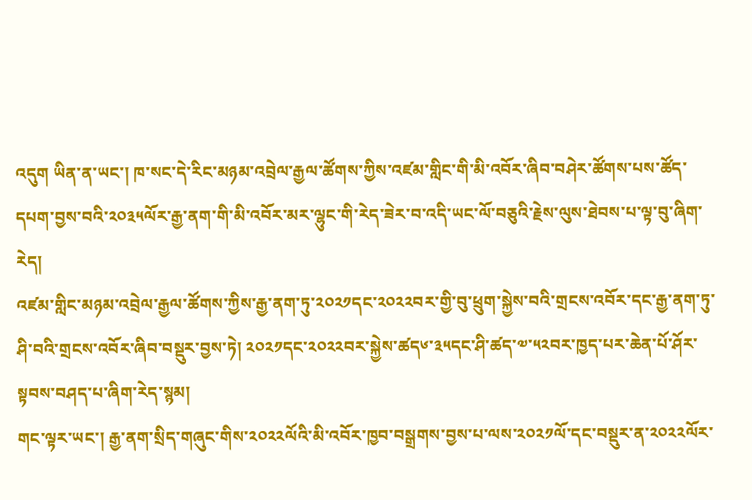འདུག ཡིན་ན་ཡང་། ཁ་སང་དེ་རིང་མཉམ་འབྲེལ་རྒྱལ་ཚོགས་ཀྱིས་འཛམ་གླིང་གི་མི་འབོར་ཞིབ་བཤེར་ཚོགས་པས་ཚོད་དཔག་བྱས་བའི་༢༠༣༥ལོར་རྒྱ་ནག་གི་མི་འབོར་མར་ལྷུང་གི་རེད་ཟེར་བ་འདི་ཡང་ལོ་བཅུའི་རྗེས་ལུས་ཐེབས་པ་ལྟ་བུ་ཞིག་རེད།
འཛམ་གླིང་མཉམ་འབྲེལ་རྒྱལ་ཚོགས་ཀྱིས་རྒྱ་ནག་ཏུ་༢༠༢༡དང་༢༠༢༢བར་གྱི་བུ་ཕྲུག་སྐྱེས་བའི་གྲངས་འབོར་དང་རྒྱ་ནག་ཏུ་ཤི་བའི་གྲངས་འབོར་ཞིབ་བསྡུར་བྱས་ཏེ། ༢༠༢༡དང་༢༠༢༢བར་སྐྱེས་ཚད༦་༣༥དང་ཤི་ཚད་༧་༥༢བར་ཁྱད་པར་ཆེན་པོ་ཤོར་སྟབས་བཤད་པ་ཞིག་རེད་སྙམ།
གང་ལྟར་ཡང་། རྒྱ་ནག་སྲིད་གཞུང་གིས་༢༠༢༢ལོའི་མི་འབོར་ཁྱབ་བསྒྲགས་བྱས་པ་ལས་༢༠༢༡ལོ་དང་བསྡུར་ན་༢༠༢༢ལོར་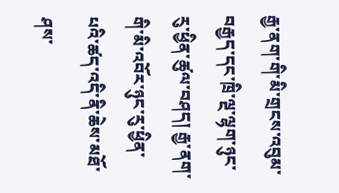རྒྱ་ནག་གི་མི་གྲངས་འབུམ་བརྒྱད་དང་ཁྲི་ལྔ་ལྷག་ཉུང་རུ་ཕྱིན་ཚུལ་བཤད། རྒྱ་ནག་གི་མི་འབོར་ཉུང་རུ་ཕྱིན་པའི་ཚད་འདི་ནི་ཆེས་མཐོ་ཤས་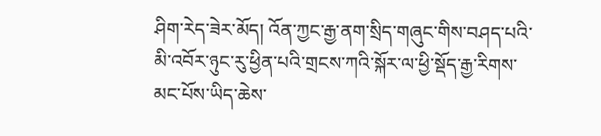ཤིག་རེད་ཟེར་མོད། འོན་ཀྱང་རྒྱ་ནག་སྲིད་གཞུང་གིས་བཤད་པའི་མི་འབོར་ཉུང་རུ་ཕྱིན་པའི་གྲངས་ཀའི་སྐོར་ལ་ཕྱི་སྡོད་རྒྱ་རིགས་མང་པོས་ཡིད་ཆེས་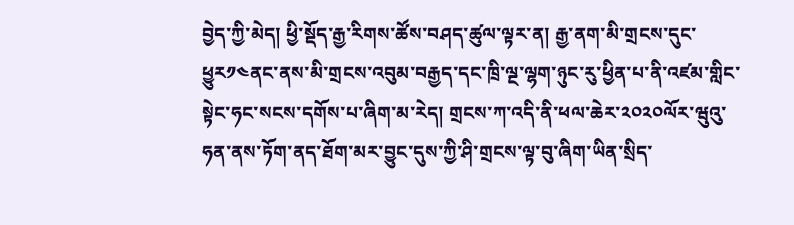བྱེད་ཀྱི་མེད། ཕྱི་སྡོད་རྒྱ་རིགས་ཚོས་བཤད་ཚུལ་ལྟར་ན། རྒྱ་ནག་མི་གྲངས་དུང་ཕྱུར༡༤ནང་ནས་མི་གྲངས་འབུམ་བརྒྱད་དང་ཁྲི་ལྔ་ལྷག་ཉུང་རུ་ཕྱིན་པ་ནི་འཛམ་གླིང་སྟེང་ཧང་སངས་དགོས་པ་ཞིག་མ་རེད། གྲངས་ཀ་འདི་ནི་ཕལ་ཆེར་༢༠༢༠ལོར་ཝུའུ་ཧན་ནས་ཏོག་ནད་ཐོག་མར་བྱུང་དུས་ཀྱི་ཤི་གྲངས་ལྟ་བུ་ཞིག་ཡིན་སྲིད་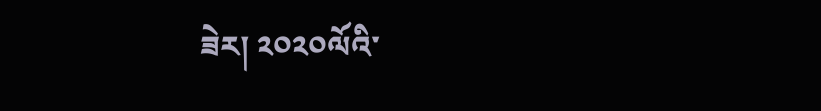ཟེར། ༢༠༢༠ལོའི་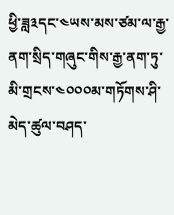ཕྱི་ཟླ༣དང་༤ཡས་མས་ཙམ་ལ་རྒྱ་ནག་སྲིད་གཞུང་གིས་རྒྱ་ནག་ཏུ་མི་གྲངས་༤༠༠༠མ་གཏོགས་ཤི་མེད་ཚུལ་བཤད་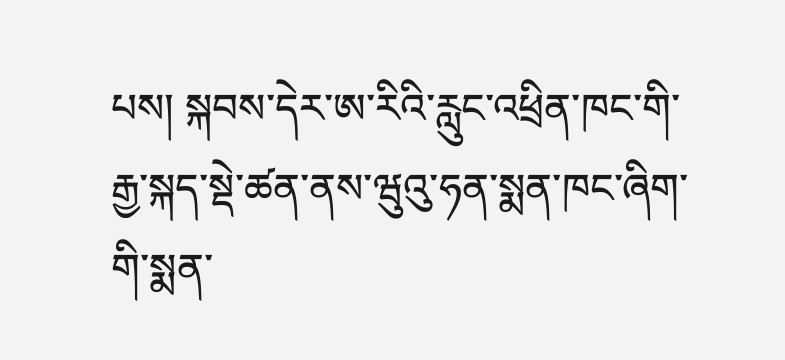པས། སྐབས་དེར་ཨ་རིའི་རླུང་འཕྲིན་ཁང་གི་རྒྱ་སྐད་སྡེ་ཚན་ནས་ཝུའུ་ཧན་སྨན་ཁང་ཞིག་གི་སྨན་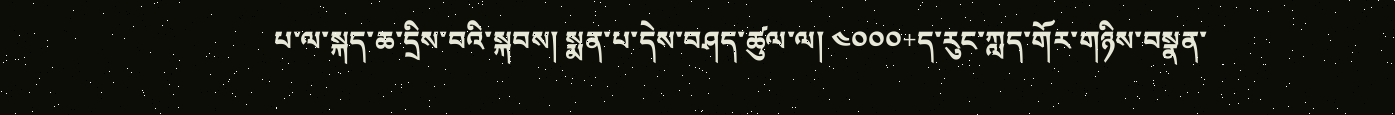པ་ལ་སྐད་ཆ་དྲིས་བའི་སྐབས། སྨན་པ་དེས་བཤད་ཚུལ་ལ། ༤༠༠༠+ད་རུང་ཀླད་གོར་གཉིས་བསྣན་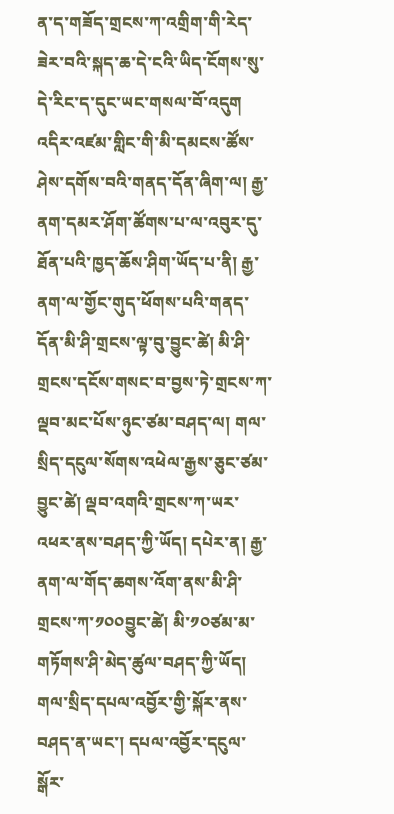ན་ད་གཟོད་གྲངས་ཀ་འགྲིག་གི་རེད་ཟེར་བའི་སྐད་ཆ་དེ་ངའི་ཡིད་ངོགས་སུ་དེ་རིང་ད་དུང་ཡང་གསལ་བོ་འདུག
འདིར་འཛམ་གླིང་གི་མི་དམངས་ཚོས་ཤེས་དགོས་བའི་གནད་དོན་ཞིག་ལ། རྒྱ་ནག་དམར་ཤོག་ཚོགས་པ་ལ་འབུར་དུ་ཐོན་པའི་ཁྱད་ཆོས་ཤིག་ཡོད་པ་ནི། རྒྱ་ནག་ལ་གྱོང་གུད་ཕོགས་པའི་གནད་དོན་མི་ཤི་གྲངས་ལྟ་བུ་བྱུང་ཚེ། མི་ཤི་གྲངས་དངོས་གསང་བ་བྱས་ཏེ་གྲངས་ཀ་ལྡབ་མང་པོས་ཉུང་ཙམ་བཤད་ལ། གལ་སྲིད་དངུལ་སོགས་འཕེལ་རྒྱས་ཅུང་ཙམ་བྱུང་ཚེ། ལྡབ་འགའི་གྲངས་ཀ་ཡར་འཕར་ནས་བཤད་ཀྱི་ཡོད། དཔེར་ན། རྒྱ་ནག་ལ་གོད་ཆགས་འོག་ནས་མི་ཤི་གྲངས་ཀ་༡༠༠བྱུང་ཚེ། མི་༡༠ཙམ་མ་གཏོགས་ཤི་མེད་ཚུལ་བཤད་ཀྱི་ཡོད། གལ་སྲིད་དཔལ་འབྱོར་གྱི་སྐོར་ནས་བཤད་ན་ཡང་། དཔལ་འབྱོར་དངུལ་སྒོར་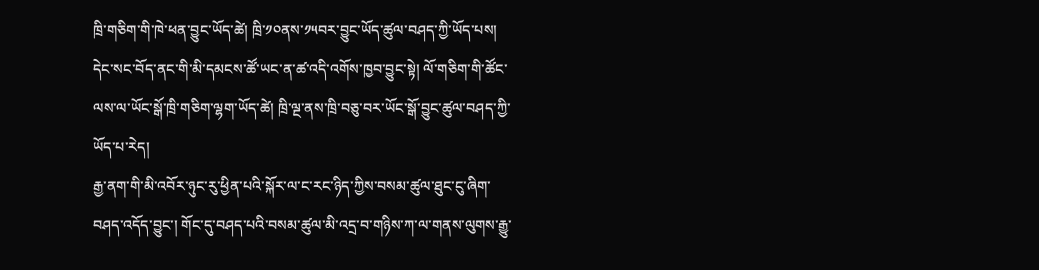ཁྲི་གཅིག་གི་ཁེ་ཕན་བྱུང་ཡོད་ཚེ། ཁྲི་༡༠ནས་༡༥བར་བྱུང་ཡོད་ཚུལ་བཤད་ཀྱི་ཡོད་པས། དེང་སང་བོད་ནང་གི་མི་དམངས་ཚོ་ཡང་ན་ཚ་འདི་འགོས་ཁྱབ་བྱུང་སྟེ། ལོ་གཅིག་གི་ཚོང་ལས་ལ་ཡོང་སྒོ་ཁྲི་གཅིག་ལྷག་ཡོད་ཚེ། ཁྲི་ལྔ་ནས་ཁྲི་བཅུ་བར་ཡོང་སྒོ་བྱུང་ཚུལ་བཤད་ཀྱི་ཡོད་པ་རེད།
རྒྱ་ནག་གི་མི་འབོར་ཉུང་རུ་ཕྱིན་པའི་སྐོར་ལ་ང་རང་ཉིད་ཀྱིས་བསམ་ཚུལ་ཐུང་ངུ་ཞིག་བཤད་འདོད་བྱུང་། གོང་དུ་བཤད་པའི་བསམ་ཚུལ་མི་འདྲ་བ་གཉིས་ཀ་ལ་གནས་ལུགས་རྒྱུ་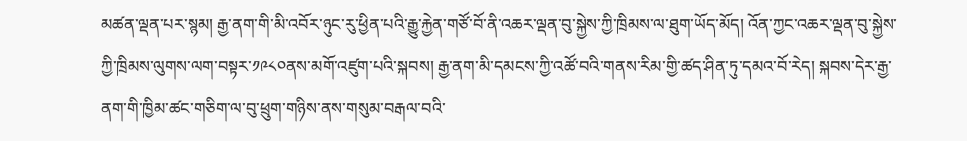མཚན་ལྡན་པར་སྙམ། རྒྱ་ནག་གི་མི་འབོར་ཉུང་རུ་ཕྱིན་པའི་རྒྱུ་རྐྱེན་གཙོ་བོ་ནི་འཆར་ལྡན་བུ་སྐྱེས་ཀྱི་ཁྲིམས་ལ་ཐུག་ཡོད་མོད། འོན་ཀྱང་འཆར་ལྡན་བུ་སྐྱེས་ཀྱི་ཁྲིམས་ལུགས་ལག་བསྟར་༡༩༨༠ནས་མགོ་འཛུག་པའི་སྐབས། རྒྱ་ནག་མི་དམངས་ཀྱི་འཚོ་བའི་གནས་རིམ་གྱི་ཚད་ཤིན་ཏུ་དམའ་བོ་རེད། སྐབས་དེར་རྒྱ་ནག་གི་ཁྱིམ་ཚང་གཅིག་ལ་བུ་ཕྲུག་གཉིས་ནས་གསུམ་བརྒལ་བའི་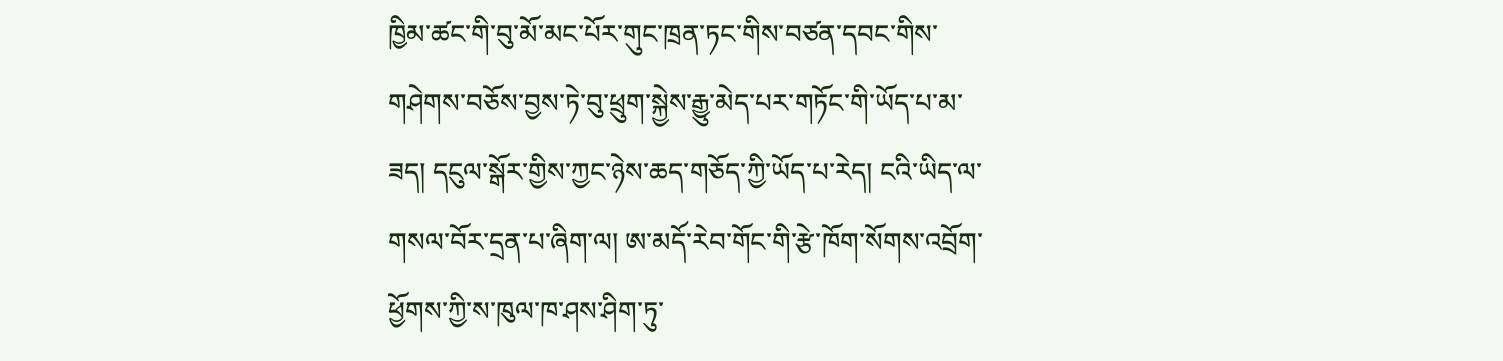ཁྱིམ་ཚང་གི་བུ་མོ་མང་པོར་གུང་ཁྲན་ཏང་གིས་བཙན་དབང་གིས་གཤེགས་བཅོས་བྱས་ཏེ་བུ་ཕྲུག་སྐྱེས་རྒྱུ་མེད་པར་གཏོང་གི་ཡོད་པ་མ་ཟད། དངུལ་སྒོར་གྱིས་ཀྱང་ཉེས་ཆད་གཅོད་ཀྱི་ཡོད་པ་རེད། ངའི་ཡིད་ལ་གསལ་བོར་དྲན་པ་ཞིག་ལ། ཨ་མདོ་རེབ་གོང་གི་རྩེ་ཁོག་སོགས་འབྲོག་ཕྱོགས་ཀྱི་ས་ཁུལ་ཁ་ཤས་ཤིག་ཏུ་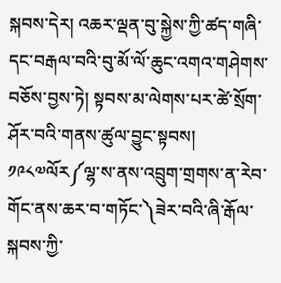སྐབས་དེར། འཆར་ལྡན་བུ་སྐྱེས་ཀྱི་ཚད་གཞི་དང་བརྒལ་བའི་བུ་མོ་ལོ་ཆུང་འགའ་གཤེགས་བཅོས་བྱས་ཏེ། སྟབས་མ་ལེགས་པར་ཚེ་སྲོག་ཤོར་བའི་གནས་ཚུལ་བྱུང་སྟབས། ༡༩༨༧ལོར༼ལྷ་ས་ནས་འབྲུག་གྲགས་ན་རེབ་གོང་ནས་ཆར་བ་གཏོང་༽ཟེར་བའི་ཞི་རྒོལ་སྐབས་ཀྱི་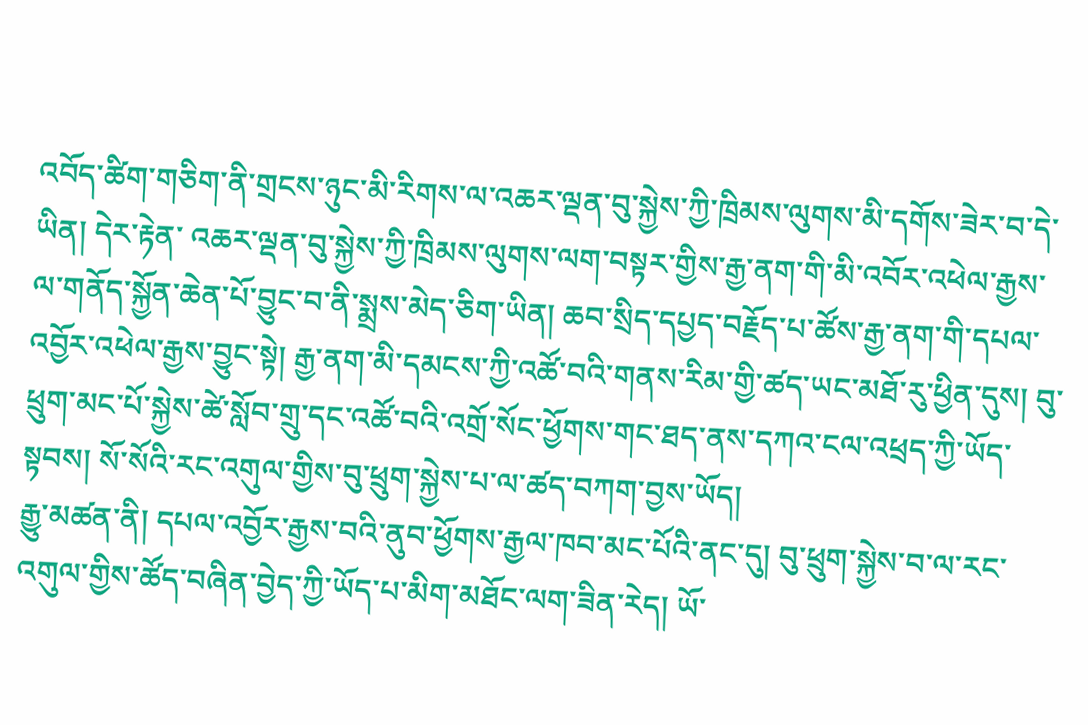འབོད་ཚིག་གཅིག་ནི་གྲངས་ཉུང་མི་རིགས་ལ་འཆར་ལྡན་བུ་སྐྱེས་ཀྱི་ཁྲིམས་ལུགས་མི་དགོས་ཟེར་བ་དེ་ཡིན། དེར་རྟེན་ འཆར་ལྡན་བུ་སྐྱེས་ཀྱི་ཁྲིམས་ལུགས་ལག་བསྟར་གྱིས་རྒྱ་ནག་གི་མི་འབོར་འཕེལ་རྒྱས་ལ་གནོད་སྐྱོན་ཆེན་པོ་བྱུང་བ་ནི་སྨྲས་མེད་ཅིག་ཡིན། ཆབ་སྲིད་དཔྱད་བརྗོད་པ་ཚོས་རྒྱ་ནག་གི་དཔལ་འབྱོར་འཕེལ་རྒྱས་བྱུང་སྟེ། རྒྱ་ནག་མི་དམངས་ཀྱི་འཚོ་བའི་གནས་རིམ་གྱི་ཚད་ཡང་མཐོ་རུ་ཕྱིན་དུས། བུ་ཕྲུག་མང་པོ་སྐྱེས་ཚེ་སློབ་གྲུ་དང་འཚོ་བའི་འགྲོ་སོང་ཕྱོགས་གང་ཐད་ནས་དཀའ་ངལ་འཕྲད་ཀྱི་ཡོད་སྟབས། སོ་སོའི་རང་འགུལ་གྱིས་བུ་ཕྲུག་སྐྱེས་པ་ལ་ཚད་བཀག་བྱས་ཡོད།
རྒྱུ་མཚན་ནི། དཔལ་འབྱོར་རྒྱས་བའི་ནུབ་ཕྱོགས་རྒྱལ་ཁབ་མང་པོའི་ནང་དུ། བུ་ཕྲུག་སྐྱེས་བ་ལ་རང་འགུལ་གྱིས་ཚོད་བཞིན་བྱེད་ཀྱི་ཡོད་པ་མིག་མཐོང་ལག་ཟིན་རེད། ཡོ་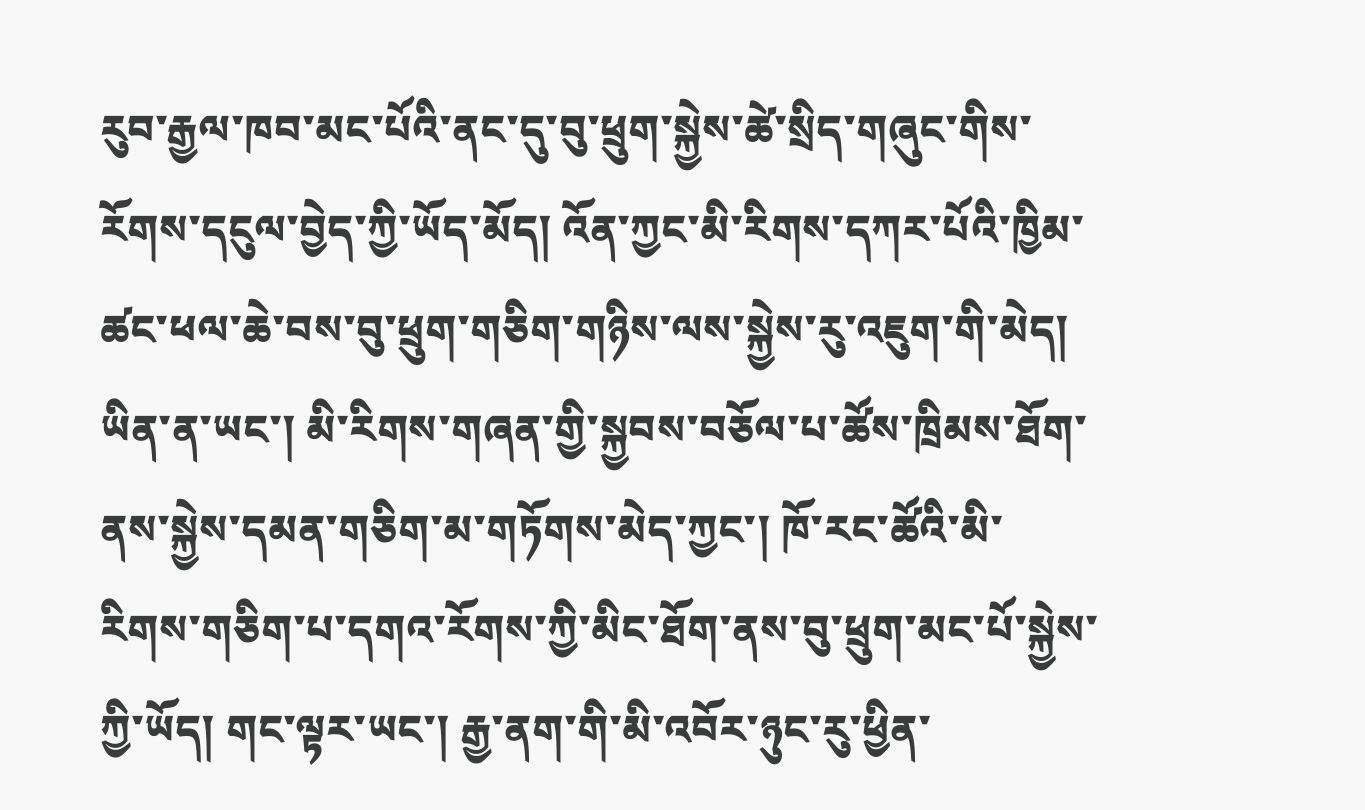རུབ་རྒྱལ་ཁབ་མང་པོའི་ནང་དུ་བུ་ཕྲུག་སྐྱེས་ཚེ་སྲིད་གཞུང་གིས་རོགས་དངུལ་བྱེད་ཀྱི་ཡོད་མོད། འོན་ཀྱང་མི་རིགས་དཀར་པོའི་ཁྱིམ་ཚང་ཕལ་ཆེ་བས་བུ་ཕྲུག་གཅིག་གཉིས་ལས་སྐྱེས་རུ་འཇུག་གི་མེད། ཡིན་ན་ཡང་། མི་རིགས་གཞན་གྱི་སྐྱབས་བཅོལ་པ་ཚོས་ཁྲིམས་ཐོག་ནས་སྐྱེས་དམན་གཅིག་མ་གཏོགས་མེད་ཀྱང་། ཁོ་རང་ཚོའི་མི་རིགས་གཅིག་པ་དགའ་རོགས་ཀྱི་མིང་ཐོག་ནས་བུ་ཕྲུག་མང་པོ་སྐྱེས་ཀྱི་ཡོད། གང་ལྟར་ཡང་། རྒྱ་ནག་གི་མི་འབོར་ཉུང་རུ་ཕྱིན་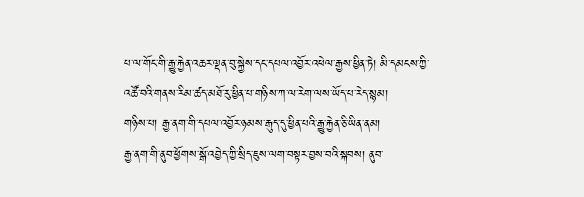པ་ལ་གོང་གི་རྒྱུ་རྐྱེན་འཆར་ལྡན་བུ་སྐྱེས་དང་དཔལ་འབྱོར་འཕེལ་རྒྱས་ཕྱིན་ཏེ། མི་དམངས་ཀྱི་འཚོ་བའི་གནས་རིམ་ཚད་མཐོ་རུ་ཕྱིན་པ་གཉིས་ཀ་ལ་རེག་ལས་ཡོད་པ་རེད་སྙམ།
གཉིས་པ། རྒྱ་ནག་གི་དཔལ་འབྱོར་ཉམས་རྒུད་དུ་ཕྱིན་པའི་རྒྱུ་རྐྱེན་ཅི་ཡིན་ནམ།
རྒྱ་ནག་གི་ནུབ་ཕྱོགས་སྒོ་འབྱེད་ཀྱི་སྲིད་ཇུས་ལག་བསྟར་བྱས་བའི་སྐབས། ནུབ་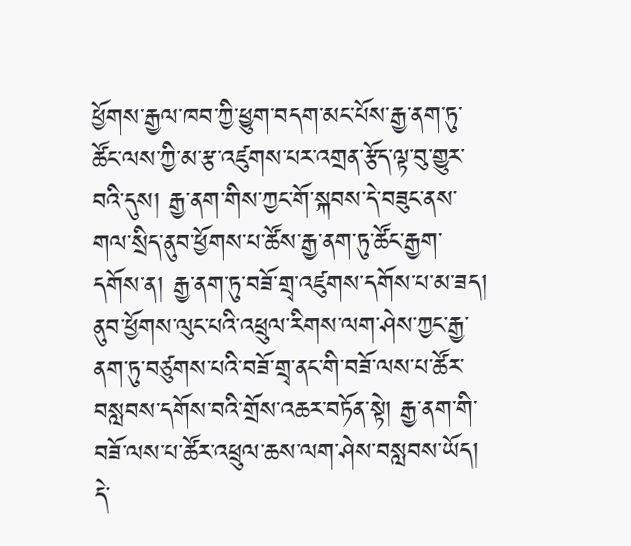ཕྱོགས་རྒྱལ་ཁབ་ཀྱི་ཕྱུག་བདག་མང་པོས་རྒྱ་ནག་ཏུ་ཚོང་ལས་ཀྱི་མ་རྩ་འཛུགས་པར་འགྲན་རྩོད་ལྟ་བུ་གྱུར་བའི་དུས། རྒྱ་ནག་གིས་ཀྱང་གོ་སྐབས་དེ་བཟུང་ནས་གལ་སྲིད་ནུབ་ཕྱོགས་པ་ཚོས་རྒྱ་ནག་ཏུ་ཚོང་རྒྱག་དགོས་ན། རྒྱ་ནག་ཏུ་བཟོ་གྲྭ་འཛུགས་དགོས་པ་མ་ཟད། ནུབ་ཕྱོགས་ལུང་པའི་འཕྲུལ་རིགས་ལག་ཤེས་ཀྱང་རྒྱ་ནག་ཏུ་བཙུགས་པའི་བཟོ་གྲྭ་ནང་གི་བཟོ་ལས་པ་ཚོར་བསླབས་དགོས་བའི་གྲོས་འཆར་བཏོན་སྟེ། རྒྱ་ནག་གི་བཟོ་ལས་པ་ཚོར་འཕྲུལ་ཆས་ལག་ཤེས་བསླབས་ཡོད། དེ་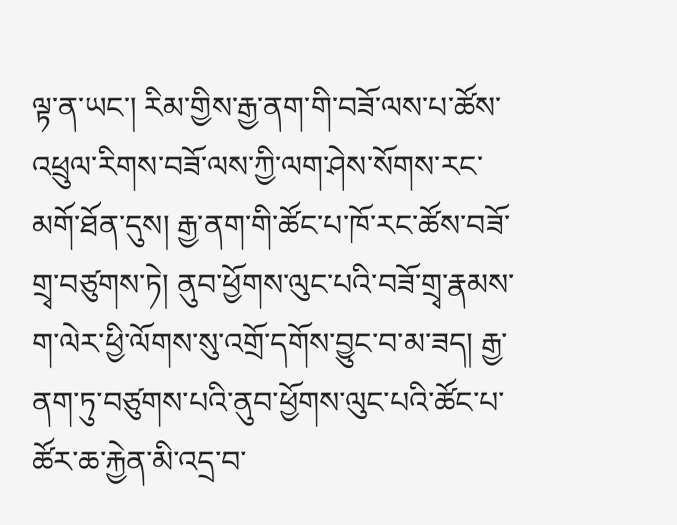ལྟ་ན་ཡང་། རིམ་གྱིས་རྒྱ་ནག་གི་བཟོ་ལས་པ་ཚོས་འཕྲུལ་རིགས་བཟོ་ལས་ཀྱི་ལག་ཤེས་སོགས་རང་མགོ་ཐོན་དུས། རྒྱ་ནག་གི་ཚོང་པ་ཁོ་རང་ཚོས་བཟོ་གྲྭ་བཙུགས་ཏེ། ནུབ་ཕྱོགས་ལུང་པའི་བཟོ་གྲྭ་རྣམས་ག་ལེར་ཕྱི་ལོགས་སུ་འགྲོ་དགོས་བྱུང་བ་མ་ཟད། རྒྱ་ནག་ཏུ་བཙུགས་པའི་ནུབ་ཕྱོགས་ལུང་པའི་ཚོང་པ་ཚོར་ཆ་རྐྱེན་མི་འདྲ་བ་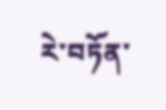རེ་བཏོན་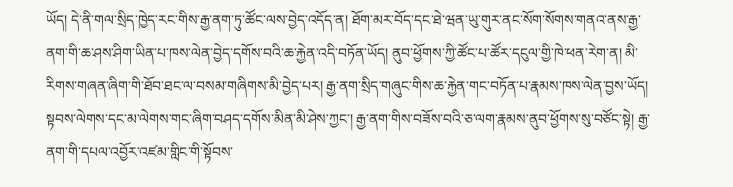ཡོད། དེ་ནི་གལ་སྲིད་ཁྱེད་རང་གིས་རྒྱ་ནག་ཏུ་ཚོང་ལས་བྱེད་འདོད་ན། ཐོག་མར་བོད་དང་ཐེ་ཝན་ཡུ་གུར་ནང་སོག་སོགས་གནའ་ནས་རྒྱ་ནག་གི་ཆ་ཤས་ཤིག་ཡིན་པ་ཁས་ལེན་བྱེད་དགོས་བའི་ཆ་རྐྱེན་འདི་བཏོན་ཡོད། ནུབ་ཕྱོགས་ཀྱི་ཚོང་པ་ཚོར་དངུལ་གྱི་ཁེ་ཕན་རེག་ན། མི་རིགས་གཞན་ཞིག་གི་ཐོབ་ཐང་ལ་བསམ་གཞིགས་མི་བྱེད་པར། རྒྱ་ནག་སྲིད་གཞུང་གིས་ཆ་རྐྱེན་གང་བཏོན་པ་རྣམས་ཁས་ལེན་བྱས་ཡོད།
སྟབས་ལེགས་དང་མ་ལེགས་གང་ཞིག་བཤད་དགོས་མིན་མི་ཤེས་ཀྱང་། རྒྱ་ནག་གིས་བཟོས་བའི་ཅ་ལག་རྣམས་ནུབ་ཕྱོགས་སུ་བཙོང་སྟེ། རྒྱ་ནག་གི་དཔལ་འབྱོར་འཛམ་གླིང་གི་སྟོབས་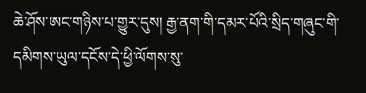ཆེ་ཤོས་ཨང་གཉིས་པ་གྱུར་དུས། རྒྱ་ནག་གི་དམར་པོའི་སྲིད་གཞུང་གི་དམིགས་ཡུལ་དངོས་དེ་ཕྱི་ལོགས་སུ་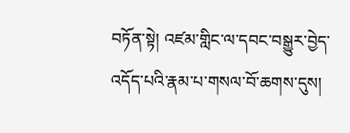བཏོན་སྟེ། འཛམ་གླིང་ལ་དབང་བསྒྱུར་བྱེད་འདོད་པའི་རྣམ་པ་གསལ་བོ་ཆགས་དུས།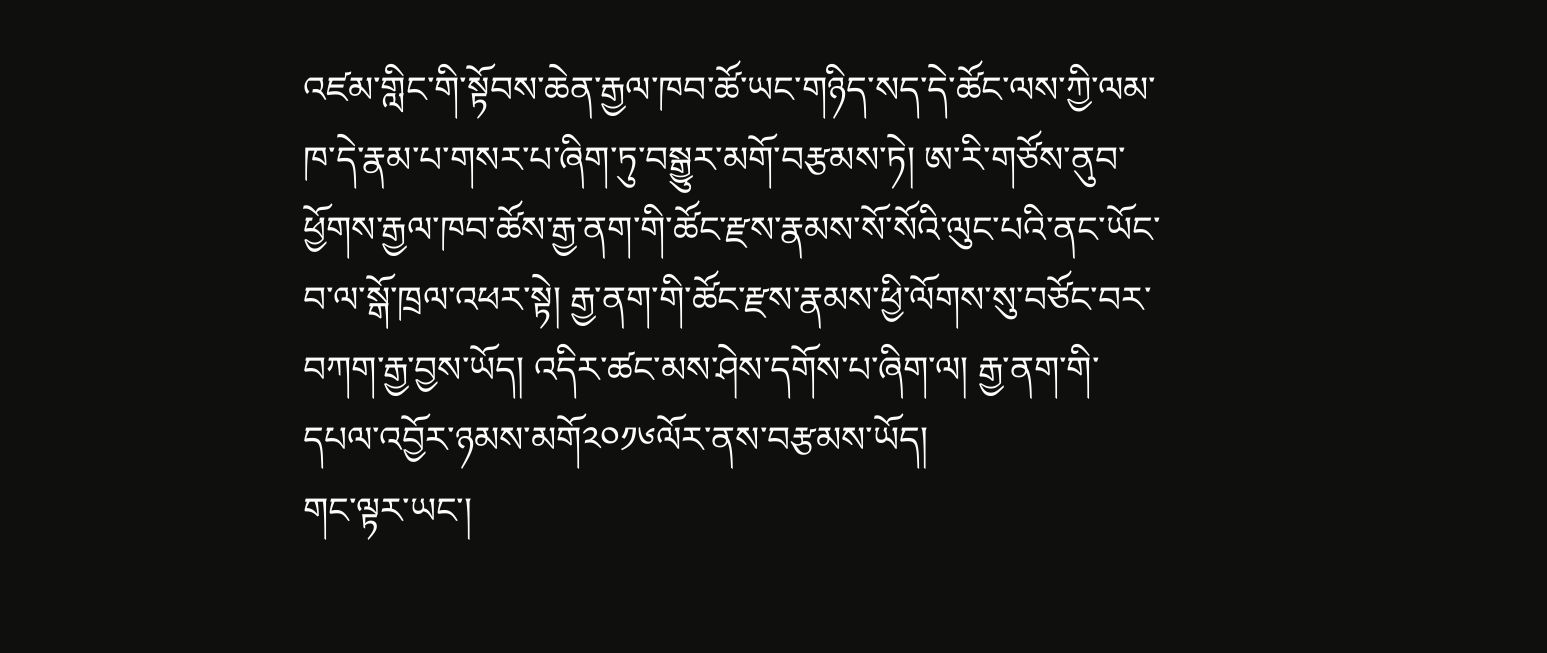འཛམ་གླིང་གི་སྟོབས་ཆེན་རྒྱལ་ཁབ་ཚོ་ཡང་གཉིད་སད་དེ་ཚོང་ལས་ཀྱི་ལམ་ཁ་དེ་རྣམ་པ་གསར་པ་ཞིག་ཏུ་བསྒྱུར་མགོ་བརྩམས་ཏེ། ཨ་རི་གཙོས་ནུབ་ཕྱོགས་རྒྱལ་ཁབ་ཚོས་རྒྱ་ནག་གི་ཚོང་རྫས་རྣམས་སོ་སོའི་ལུང་པའི་ནང་ཡོང་བ་ལ་སྒོ་ཁྲལ་འཕར་སྟེ། རྒྱ་ནག་གི་ཚོང་རྫས་རྣམས་ཕྱི་ལོགས་སུ་བཙོང་བར་བཀག་རྒྱ་བྱས་ཡོད། འདིར་ཚང་མས་ཤེས་དགོས་པ་ཞིག་ལ། རྒྱ་ནག་གི་དཔལ་འབྱོར་ཉམས་མགོ༢༠༡༦ལོར་ནས་བརྩམས་ཡོད།
གང་ལྟར་ཡང་།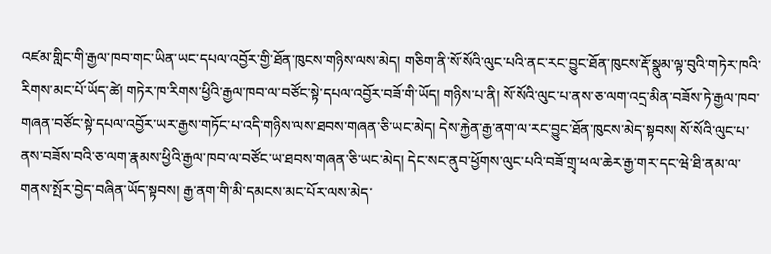འཛམ་གླིང་གི་རྒྱལ་ཁབ་གང་ཡིན་ཡང་དཔལ་འབྱོར་གྱི་ཐོན་ཁུངས་གཉིས་ལས་མེད། གཅིག་ནི་སོ་སོའི་ལུང་པའི་ནང་རང་བྱུང་ཐོན་ཁུངས་རྡོ་སྣུམ་ལྟ་བུའི་གཏེར་ཁའི་རིགས་མང་པོ་ཡོད་ཚེ། གཏེར་ཁ་རིགས་ཕྱིའི་རྒྱལ་ཁབ་ལ་བཙོང་སྟེ་དཔལ་འབྱོར་བཟོ་གི་ཡོད། གཉིས་པ་ནི། སོ་སོའི་ལུང་པ་ནས་ཅ་ལག་འདྲ་མིན་བཟོས་ཏེ་རྒྱལ་ཁབ་གཞན་བཙོང་སྟེ་དཔལ་འབྱོར་ཡར་རྒྱས་གཏོང་པ་འདི་གཉིས་ལས་ཐབས་གཞན་ཅི་ཡང་མེད། དེས་རྐྱེན་རྒྱ་ནག་ལ་རང་བྱུང་ཐོན་ཁུངས་མེད་སྟབས། སོ་སོའི་ལུང་པ་ནས་བཟོས་བའི་ཅ་ལག་རྣམས་ཕྱིའི་རྒྱལ་ཁབ་ལ་བཙོང་ཡ་ཐབས་གཞན་ཅི་ཡང་མེད། དེང་སང་ནུབ་ཕྱོགས་ལུང་པའི་བཟོ་གྲྭ་ཕལ་ཆེར་རྒྱ་གར་དང་ཝེ་ཐི་ནམ་ལ་གནས་སྤོར་བྱེད་བཞིན་ཡོད་སྟབས། རྒྱ་ནག་གི་མི་དམངས་མང་པོར་ལས་མེད་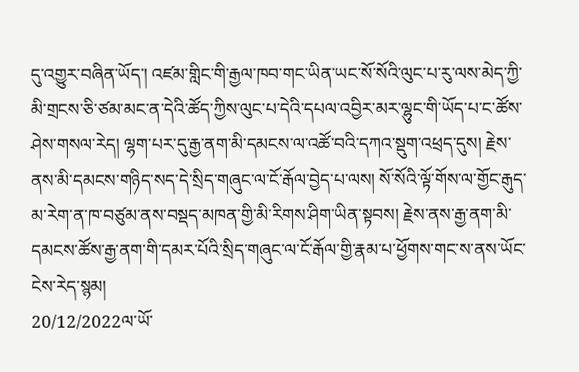དུ་འགྱུར་བཞིན་ཡོད་། འཛམ་གླིང་གི་རྒྱལ་ཁབ་གང་ཡིན་ཡང་སོ་སོའི་ལུང་པ་རུ་ལས་མེད་ཀྱི་མི་གྲངས་ཅི་ཙམ་མང་ན་དེའི་ཚོད་ཀྱིས་ལུང་པ་དེའི་དཔལ་འབྱིར་མར་ལྷུང་གི་ཡོད་པ་ང་ཚོས་ཤེས་གསལ་རེད། ལྷག་པར་དུ་རྒྱ་ནག་མི་དམངས་ལ་འཚོ་བའི་དཀའ་སྡུག་འཕྲད་དུས། རྗེས་ནས་མི་དམངས་གཉིད་སད་དེ་སྲིད་གཞུང་ལ་ངོ་རྒོལ་བྱེད་པ་ལས། སོ་སོའི་ལྟོ་གོས་ལ་གྱོང་རྒུད་མ་རེག་ན་ཁ་བཙུམ་ནས་བསྡད་མཁན་གྱི་མི་རིགས་ཤིག་ཡིན་སྟབས། རྗེས་ནས་རྒྱ་ནག་མི་དམངས་ཚོས་རྒྱ་ནག་གི་དམར་པོའི་སྲིད་གཞུང་ལ་ངོ་རྒོལ་གྱི་རྣམ་པ་ཕྱོགས་གང་ས་ནས་ཡོང་ངེས་རེད་སྙམ།
20/12/2022ལ་ཡོ་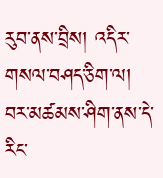རུབ་ནས་བྲིས། འདིར་གསལ་བཤད་ཅིག་ལ། བར་མཚམས་ཤིག་ནས་དེ་རིང་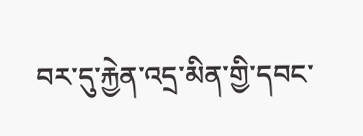བར་དུ་རྐྱེན་འདྲ་མིན་གྱི་དབང་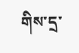གིས་དྲ་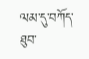ལམ་དུ་བཀོད་ཐུབ་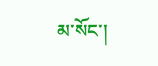མ་སོང་།